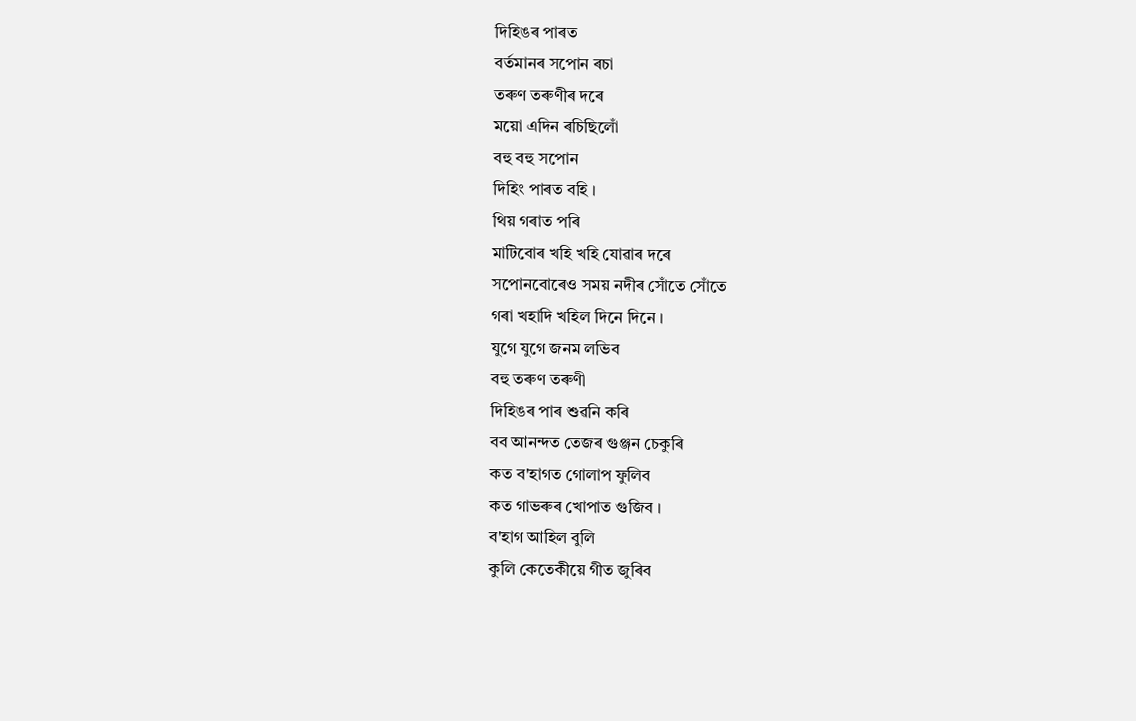দিহিঙৰ পাৰত
বৰ্তমানৰ সপোন ৰচা
তৰুণ তৰুণীৰ দৰে
ময়ো এদিন ৰচিছিলোঁ
বহু বহু সপোন
দিহিং পাৰত বহি ।
থিয় গৰাত পৰি
মাটিবোৰ খহি খহি যোৱাৰ দৰে
সপোনবোৰেও সময় নদীৰ সোঁতে সোঁতে
গৰা খহাদি খহিল দিনে দিনে ।
যুগে যুগে জনম লভিব
বহু তৰুণ তৰুণী
দিহিঙৰ পাৰ শুৱনি কৰি
বব আনন্দত তেজৰ গুঞ্জন চেকুৰি
কত ব'হাগত গোলাপ ফুলিব
কত গাভৰুৰ খোপাত গুজিব ।
ব'হাগ আহিল বুলি
কুলি কেতেকীয়ে গীত জুৰিব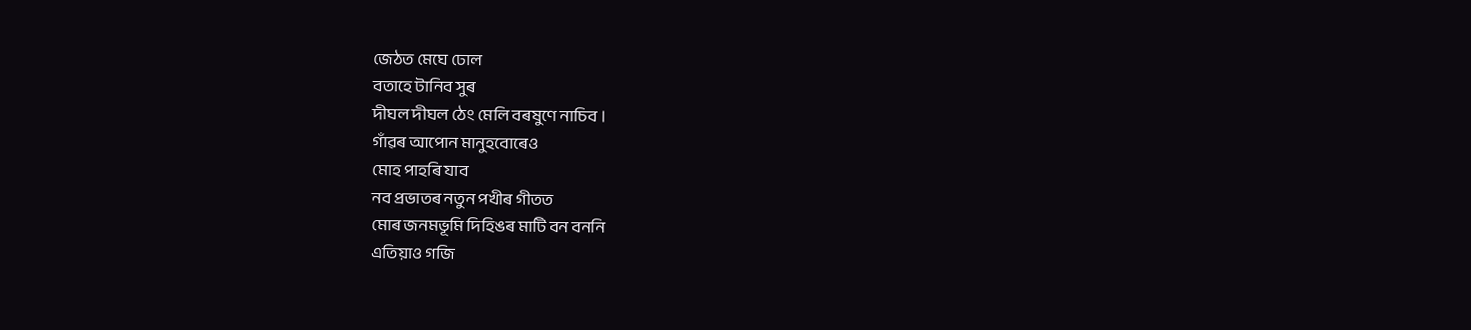জেঠত মেঘে ঢোল
বতাহে টানিব সুৰ
দীঘল দীঘল ঠেং মেলি বৰষুণে নাচিব ।
গাঁৱৰ আপোন মানুহবোৰেও
মোহ পাহৰি যাব
নব প্ৰভাতৰ নতুন পখীৰ গীতত
মোৰ জনমভূমি দিহিঙৰ মাটি বন বননি
এতিয়াও গজি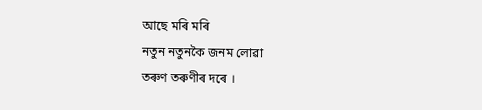আছে মৰি মৰি
নতুন নতুনকৈ জনম লোৱা
তৰুণ তৰুণীৰ দৰে ।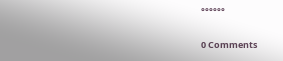°°°°°°

0 Comments